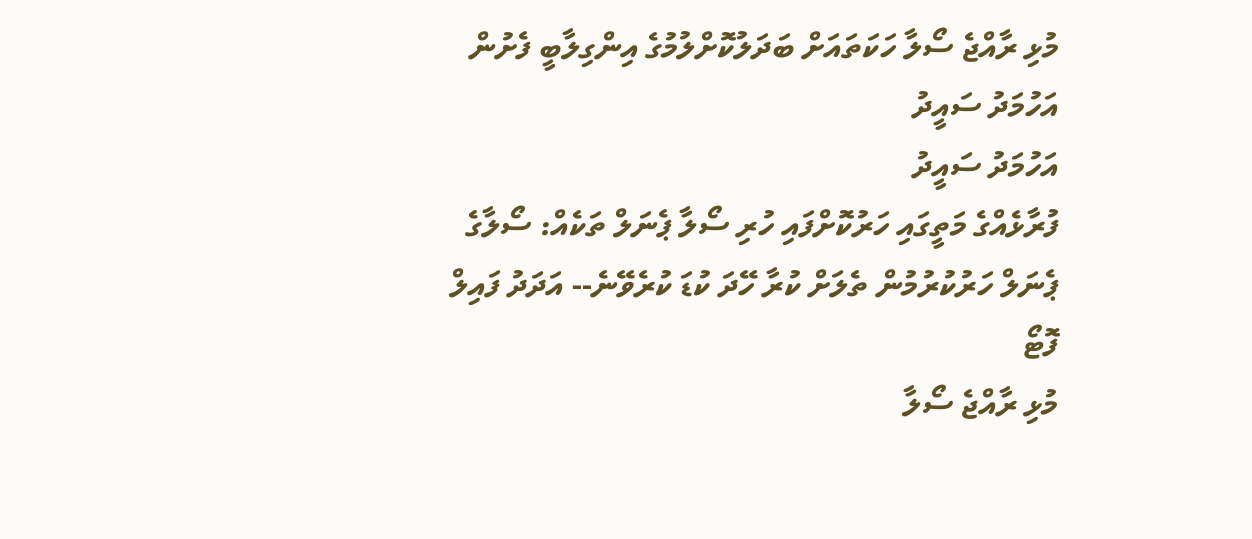މުޅި ރާއްޖެ ސޯލާ ހަކަތައަށް ބަދަލުކޮށްލުމުގެ އިންގިލާބީ ފެށުން
އަހުމަދު ސައީދު
އަހުމަދު ސައީދު
ފުރާޅެއްގެ މަތީގައި ހަރުކޮށްފައި ހުރި ސޯލާ ޕެނަލް ތަކެއް: ސޯލާގެ ޕެނަލް ހަރުކުރުމުން ތެލަށް ކުރާ ހޭދަ ކުޑަ ކުރެވޭނެ-- އަދަދު ފައިލް ފޮޓޯ
މުޅި ރާއްޖެ ސޯލާ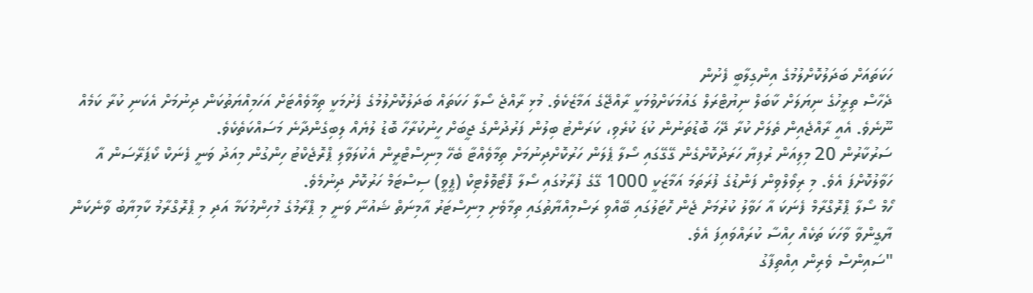ހަކަތައަށް ބަދަލުކޮށްލުމުގެ އިންގިލާބީ ފެށުން
ދެހާސް ތިރީހުގެ ނިޔަލަށް ކާބަލް ނިޔުޓްރަލް ގައުމަކަށްވުމަކީ ރާއްޖޭގެ އަމާޒެކެވެ. މުޅި ރާއްޖެ ސޯލާ ހަކަތައް ބަދަލުކޮށްލުމުގެ ފެށުމަކީ ތިމާވެއްޓަށް އަހަމިއްޔަތުކަން ދިނުމަށް އެކަނި ކުރާ ކަމެއް ނޫނެވެ. އެއީ ރާއްޖެއިން ތެލަށް ކުރާ ދޭހަ ބޮޑުތަނުން ކުޑަ ކުރެވި، ކަރަންޓު ބިލުން ފަރުދުންގެ ޖީބަށް ހީނުކުރާހާ ބޮޑު ލުޔެއް ލިބިގެންދާނެ މަސައްކަތެކެވެ.
ސަރުކާރުން 20 މިލިއަން ރުފިޔާ ހަރަދުކޮށްގެން ގޭގޭގައި ސޯލާ ޕެލަން ހަރުކޮށްދިނުމަށް ތިމާވެއްޓާ ބެހޭ މިނިސްޓްރީން އެކުލަވާލި ޕްރޮޖެކްޓު ހިންގުން މިއަދު ވަނީ ފެނަކް ކޯޕަރޭސަން އާ ހަވާލުކޮށްފަ އެވެ. މި ރިވޯލްވިން ފަންޑުގެ ފުރަތަމަ އަމާޒަކީ 1000 ގޭގެ ފުރާޅުގައި ސޯލާ ފޮޓޯވޮލްޓިކް (ޕީވީ) ސިސްޓަމް ހަރުކޮށް ދިނުމެވެ.
ހޯމް ސޯލާ ޕްރޮގްރާމް ފެނަކަ އާ ހަވާލު ކުރުމަށް ޖެން ހޮޓަލުގައި ބޭއްވި ރަސްމިއްޔާތުގައި ތިމާވެށި މިނިސްޓަރު އާމިނަތް ޝައުނާ ވަނީ މި ޕްރާމުގެ މުހިންމުކަމާ އަދި މި ޕްރޮގްރާމު ކާމިޔާބު ވާނެކަން ޔާގީންވާ ވާހަކަ ތަކެއް ހިއްސާ ކުރައްވައިފަ އެވެ.
"ސައިންސް ވެރިން އިއްތިފާގު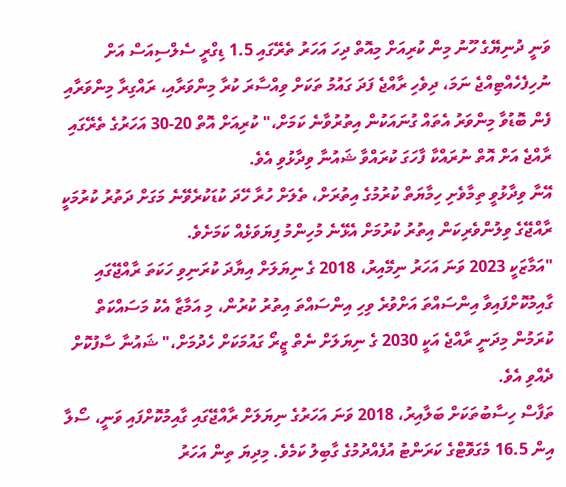ވަނީ ދުނިޔޭގެ ހޫނު މިން ކުރިއަށް މިއޮތް ދިހަ އަހަރު ތެރޭގައި 1.5 ޑިގްރީ ސެލްސިއަސް އަށް ނުހިފެހެއްޓިއްޖެ ނަމަ، ދިވެހި ރާއްޖެ ފަދަ ގައުމު ތަކަށް ވިއްސާރަ ކުރާ މިންވަރާއި، ރައްގިރާ މިންވަރާއި ފެން ބޮޑުވާ މިންވަރު އެތައް ގުނައަކުން އިތުރުވާނެ ކަމަށް،" ކުރިއަށް އޮތް 20-30 އަހަރުގެ ތެރޭގައި ރާއްޖެ އަށް އޮތް ނުރައްކާ ފާހަގަ ކުރައްވާ ޝައުނާ ވިދާޅުވި އެވެ.
އޭނާ ވިދާޅުވީ ތިމާވެށި ހިމާޔަތް ކުރުމުގެ އިތުރަށް، ތެލަށް ހުރާ ހޭދަ ކުޑަކުރެވޭނެ މަގަށް ދަތުރު ކުރުމަކީ ރާއްޖޭގެ ވިލުންވެރިކަން އިތުރު ކުރުމަށް އެޅޭނެ މުހިންމު ފިޔަވަޅެއް ކަމަށެވެ.
"އަމާޒަކީ 2023 ވަނަ އަހަރު ނިމޭއިރު، 2018 ގެ ނިޔަލަށް އިޔާދަ ކުރަނިވި ހަކަތަ ރާއްޖޭގައި ގާއިމުކޮށްފައިވާ އިންސައްތަ އަށްވުރެ ވިހި އިންސައްތަ އިތުރު ކުރުން، މި އަމާޒާ އެކު މަސައްކަތް ކުރަމުން މިދަނީ ރާއްޖެ އަކީ 2030 ގެ ނިޔަލަށް ނެތް ޒީރޯ ގައުމަކަށް ހެދުމަށް،" ޝައުނާ ސާފުކޮށް ދެއްވި އެވެ.
ތަފާސް ހިސާބުތަކަށް ބަލާއިރު، 2018 ވަނަ އަހަރުގެ ނިޔަލަށް ރާއްޖޭގައި ގާއިމުކޮށްފައި ވަނީ، ސޯލާ އިން 16.5 މެގަވޮޓްގެ ކަރަންޓު އުފެއްދުމުގެ ގާބިލު ކަމެވެ. މިދިޔަ ތިން އަހަރު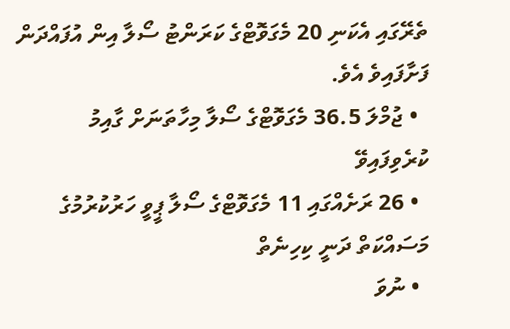ތެރޭގައި އެކަނި 20 މެގަވޮޓްގެ ކަރަންޓު ސޯލާ އިން އުފައްދަން ފަށާފައިވެ އެވެ.
  • ޖުމްލަ 36.5 މެގަވޮޓްގެ ސޯލާ މިހާތަނަށް ގާއިމު ކުރެވިފައިވޭ
  • 26 ރަށެއްގައި 11 މެގަވޮޓްގެ ސޯލާ ޕީވީ ހަރުކުރުމުގެ މަސައްކަތް ދަނީ ކިހިނެތް
  • ނުވަ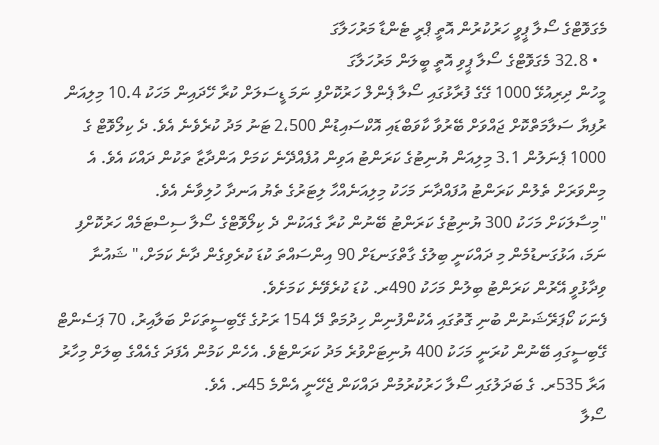މެގަވޮޓްގެ ސޯލާ ޕީވީ ހަރުކުރުން އޮތީ ޕްރީ ޓެންޑާ މަރުހަލާގަ
  • 32.8 މެގަވޮޓްގެ ސޯލާ ޕީވި އޮތީ ބީލަން މަރުހަލާގަ
މީހުން ދިރިއުޅޭ 1000 ގޭގެ ފުރާޅުގައި ސޯލާ ޕެންލް ހަރުކޮށްފި ނަމަ ޑީސަލަށް ކުރާ ހޭދައިން މަހަކު 10.4 މިލިއަން ރުފިޔާ ސަލާމަތްކޮށް ޖައްވަށް ބޭރުވާ ކާވަބްޑައި އޮކްސައިޑުން 2،500 ޓަނު މަދު ކުރެވެނެ އެވެ. ދެ ކިލޯވޮޓް ގެ 1000 ޕެނަލުން 3.1 މިލިއަން ޔުނިޓުގެ ކަރަންޓު އަވިން އުފެއްދޭނެ ކަމަށް އަންދާޒާ ތަކުން ދައްކަ އެވެ. އެ މިންވަރަށް ތެލުން ކަރަންޓު އުފައްދާނަ މަހަކު މިލިއަނެއްހާ ލިޓަރުގެ ތެޔު އަނދާ ހުލިވާނެ އެވެ.
"މިސާލަކަށް މަހަކު 300 ޔުނިޓުގެ ކަރަންޓު ބޭނުން ކުރާ ގެއަކުން ދެ ކިލޯވޮޓްގެ ސޯލާ ސިސްޓަމެއް ހަރުކޮށްފި ނަމަ، އަޅުގަނޑުމެން މި ދައްކަނީ ބިލުގެ ގާތްގަނޑަށް 90 އިންސައްތަ ކުޑަ ކުރެވިގެން ދާނެ ކަމަށް،" ޝައުނާ ވިދާޅުވީ އޭރުން ކަރަންޓު ބިލުން މަހަކު 490ރ. ކުޑަ ކުރެވޭނެ ކަމަށެވެ.
ފެނަކަ ކޯޕަރޭޝަނުން ބުނި ގޮތުގައި އެކުންފުނިން ހިދުމަތް ދޭ 154 ރަށުގެ ގޭބިސީތަކަށް ބަލާއިރު، 70 ޕަސެންޓް ގޭބިސީގައި ބޭނުން ކުރަނީ މަހަކު 400 ޔުނިޓަށްވުރެ މަދު ކަރަންޓެވެ. އެހެން ކަމުން އެފަދަ ގެއެއްގެ ބިލަށް މިހާރު އަރާ 535ރ. ގެ ބަދަލުގައި ސޯލާ ހަރުކުރުމުން ދައްކަން ޖެހޭނީ އެންމެ 45ރ. އެވެ.
ސޯލާ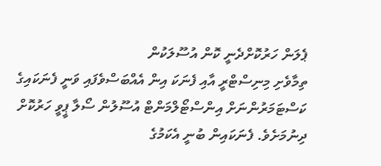ޕެލަން ހަރުކޮށްދެނީ ކޮން އުސޫލަކުން
ތިމާވެށި މިނިސްޓްރީ އާއި ފެނަކަ އިން އެއްބަސްވެފައި ވަނީ ފެނަކައިގެ ކަސްޓަމަރުންނަށް އިންސްޓޯލްމަންޓް އުސޫލުން ސޯލާ ޕީވީ ހަރުކޮށް ދިނުމަށެވެ. ފެނަކައިން ބުނީ އެކަމުގެ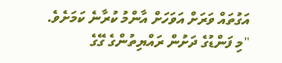އަގުތައް ވަރަށް އަވަހަށް އާންމު ކުރާނެ ކަމަށެވެ.
"މި ފަންޑުގެ ދަށުން ރައްޔިތުންގެ ގޭގެ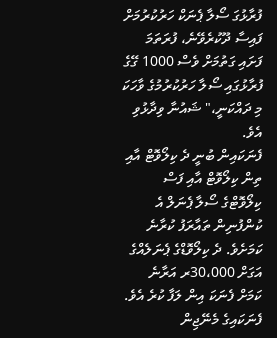ފުރާޅުގަ ސޯލާ ޕެނަކް ހަރުކުރުމަށް ފައިސާ ދޫކުރެވޭނެ، ފުރަތަމަ ފަށައި ގަތުމަށް ވެސް 1000 ގޭގެ ފުރާޅުގައި ސޯލާ ހަރުކުރުމުގެ ވާހަކަ މި ދައްކަނީ،" ޝައުނާ ވިދާޅުވި އެވެ.
ފެނަކައިން ބުނީ ދެ ކިލޯވޮޓް އާއި ތިން ކިލޯވޮޓް އާއި ފަސް ކިލޯވޮޓްގެ ސޯލާ ޕެނަލް އެ ކުންފުނިން ތައާރަފު ކުރާނެ ކަމަށެވެ. ދެ ކިލޯވޮޑްގެ ޕެނަލެއްގެ އަގަށް 30،000ރ އަރާނެ ކަމަށް ފެނަކަ އިން ލަފާ ކުރެ އެވެ.
ފެނަކައިގެ މެނޭޖިން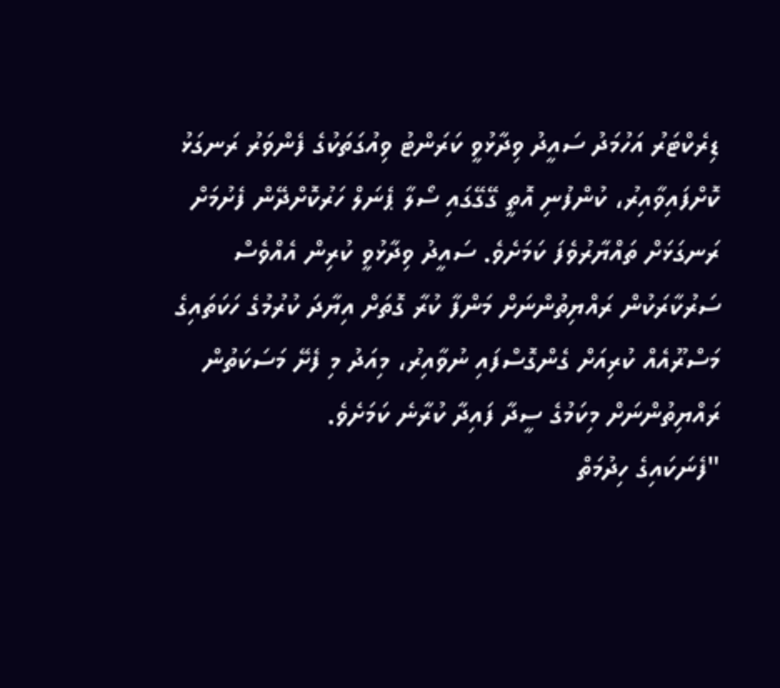ޑިރެކްޓަރު އަހުމަދު ސައީދު ވިދާޅުވީ ކަރަންޓު ވިއުގަތަކުގެ ފެންވަރު ރަނގަޅު ކޮށްފައިވާއިރު، ކުންފުނި އޮތީ ގޭގޭގައި ސޯލާ ޕެނަލް ހަރުކޮށްދޭން ފެށުމަށް ރަނގަޅަށް ތައްޔާރުވެފަ ކަމަށެވެ. ސައީދު ވިދާޅުވީ ކުރިން އެއްވެސް ސަރުކާރަކުން ރައްޔިތުންނަށް މަންފާ ކުރާ ގޮތަށް އިޔާދަ ކުރުމުގެ ހަކަތައިގެ މަސްރޫއެއް ކުރިއަށް ގެންގޮސްފައި ނުވާއިރު، މިއަދު މި ފެށޭ މަސަކަތުން ރައްޔިތުންނަށް މިކަމުގެ ސީދާ ފައިދާ ކުރާނެ ކަމަށެވެ.
"ފެނަކައިގެ ހިދުމަތް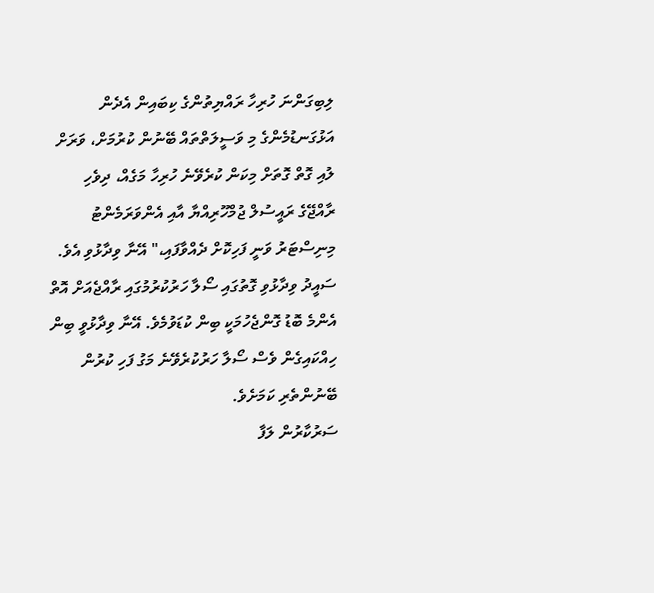ލިބިގަންނަ ހުރިހާ ރައްޔިތުންގެ ކިބައިން އެދެން އަޅުގަނޑުމެންގެ މި ވަސީލަތްތައް ބޭނުން ކުރުމަށް، ވަރަށް ލުއި ގޮތް ގޮތަށް މިކަން ކުރެވޭނެ ހުރިހާ މަގެއް، ދިވެހި ރާއްޖޭގެ ރައީސުލް ޖުމްހޫރިއްޔާ އާއި އެންވަރަމެންޓު މިނިސްޓަރު ވަނީ ފަހިކޮށް ދެއްވާފައި،" އޭނާ ވިދާޅުވި އެވެ.
ސައީދު ވިދާޅުވި ގޮތުގައި ސޯލާ ހަރުކުރުމުގައި ރާއްޖެއަށް އޮތް އެންމެ ބޮޑު ގޮންޖެހުމަކީ ބިން ކުޑަވުމެވެ. އޭނާ ވިދާޅުވީ ބިން ހިއްކައިގެން ވެސް ސޯލާ ހަރުކުރެވޭނެ މަގު ފަހި ކުރުން ބޭނުންތެރި ކަމަށެވެ.
ސަރުކާރުން ލަފާ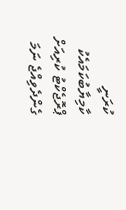ކުރަނީ ކާމިޔާބުކަމައެކު ޕްރޮޖެކްޓު ކުރިއަށް ގެންދެވިއްޖެ ނަމަ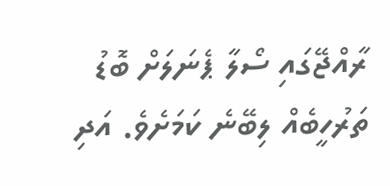ރާއްޖޭގައި ސޯލާ ޕެނަލަށް ބޮޑު ތަރުހީބެއް ލިބޭނެ ކަމަށެވެ. އަދި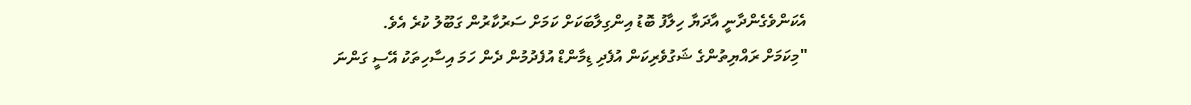އެކަންވެގެންދާނީ އާދަޔާ ހިލާފު ބޮޑު އިންގިލާބަކަށް ކަމަށް ސަރުކާރުން ގަބޫލު ކުރެ އެވެ.
"މިކަމަށް ރައްޔިތުންގެ ޝަގުވެރިކަން އުފެދި ޑިމާންޑް އުފެދުމުން ދެން ހަމަ އިސާހިތަކު އޭސީ ގަންނަ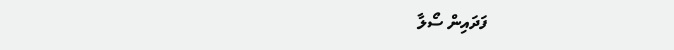ފަދައިން ސޯލާ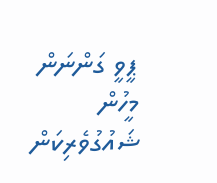ޕީވީ ގަންނަން މީހުން ޝައުގުވެރިކަން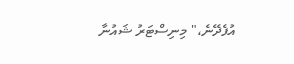އުފެދޭނެ،" މިނިސްޓަރު ޝައުނާ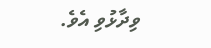ވިދާޅުވި އެވެ.